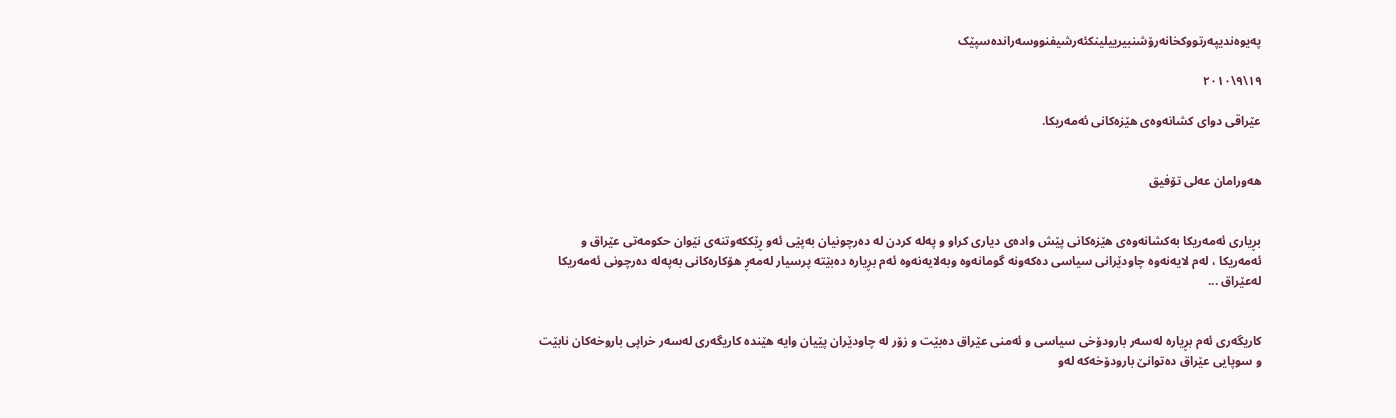په‌یوه‌ندیپه‌رتووکخانه‌رۆشنبیرییلینکئه‌رشیفنووسه‌رانده‌سپێک

١٩\٩\٢٠١٠

عێراقی دوای کشانه‌وه‌ی هێزه‌کانی ئه‌مه‌ریکا.


هه‌ورامان عه‌لی تۆفیق


بڕیاری ئه‌مه‌ریکا به‌کشانه‌وه‌ی هێزه‌کانی پێش واده‌ی دیاری کراو و په‌له‌ کردن له‌ ده‌رچونیان به‌پێی ئه‌و ڕێککه‌وتنه‌ی نێوان حکومه‌تی عێراق و ئه‌مه‌ریکا ، له‌م لایه‌نه‌وه‌ چاودێرانی سیاسی ده‌که‌ونه‌ گومانه‌وه‌ وبه‌لایه‌نه‌وه‌ ئه‌م بڕیاره‌ ده‌بێته‌ پرسیار له‌مه‌ڕ هۆکاره‌کانی به‌په‌له‌ ده‌رچونی ئه‌مه‌ریکا له‌عێراق ...


کاریگه‌ری ئه‌م بڕیاره‌ له‌سه‌ر بارودۆخی سیاسی و ئه‌منی عێراق ده‌بێت و زۆر له‌ چاودێران پێیان وایه‌ هێنده‌ کاریگه‌ری له‌سه‌ر خراپی باروخه‌کان نابێت و سوپایی عێراق ده‌توانێ بارودۆخه‌که‌ له‌و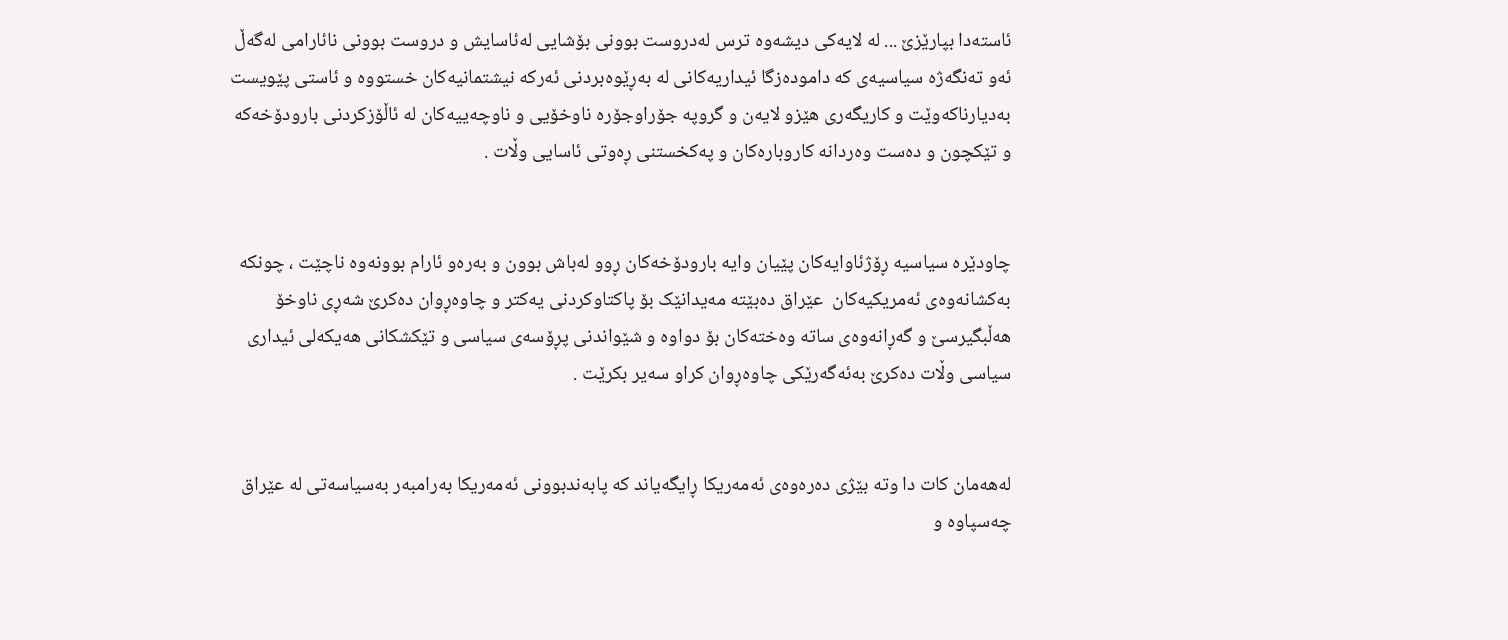ئاسته‌دا بپارێزێ ... له‌ لایه‌کی دیشه‌وه‌ ترس له‌دروست بوونی بۆشایی له‌ئاسایش و دروست بوونی نائارامی له‌گه‌ڵ ئه‌و ته‌نگه‌ژه‌ سیاسیه‌ی که‌ داموده‌زگا ئیداریه‌کانی له‌ به‌ڕێوه‌بردنی ئه‌رکه‌ نیشتمانیه‌کان خستووه‌ و ئاستی پێویست به‌دیارناکه‌وێت و کاریگه‌ری هێزو لایه‌ن و گروپه‌ جۆراوجۆره‌ ناوخۆیی و ناوچه‌ییه‌کان له‌ ئاڵۆزکردنی بارودۆخه‌که‌ و تێکچون و ده‌ست وه‌ردانه‌ کاروباره‌کان و په‌کخستنی ڕه‌وتی ئاسایی وڵات .


چاودێره‌ سیاسیه‌ ڕۆژئاوایه‌کان پێیان وایه‌ بارودۆخه‌کان ڕوو له‌باش بوون و به‌ره‌و ئارام بوونه‌وه‌ ناچێت ، چونکه‌ به‌کشانه‌وه‌ی ئه‌مریکیه‌کان ‌ عێراق ده‌بێته‌ مه‌یدانێک بۆ پاکتاوکردنی یه‌کتر و چاوه‌ڕوان ده‌کرێ شه‌ڕی ناوخۆ هه‌ڵبگیرسێ و گه‌ڕانه‌وه‌ی ساته‌ وه‌خته‌کان بۆ دواوه‌ و شێواندنی پڕۆسه‌ی سیاسی و تێکشکانی هه‌یکه‌لی ئیداری سیاسی وڵات ده‌کرێ به‌ئه‌گه‌رێکی چاوه‌ڕوان کراو سه‌یر بکرێت .


له‌هه‌مان کات دا وته‌ بێژی ده‌ره‌وه‌ی ئه‌مه‌ریکا ڕایگه‌یاند که‌ پابه‌ندبوونی ئه‌مه‌ریکا به‌رامبه‌ر به‌سیاسه‌تی له‌ عێراق چه‌سپاوه‌ و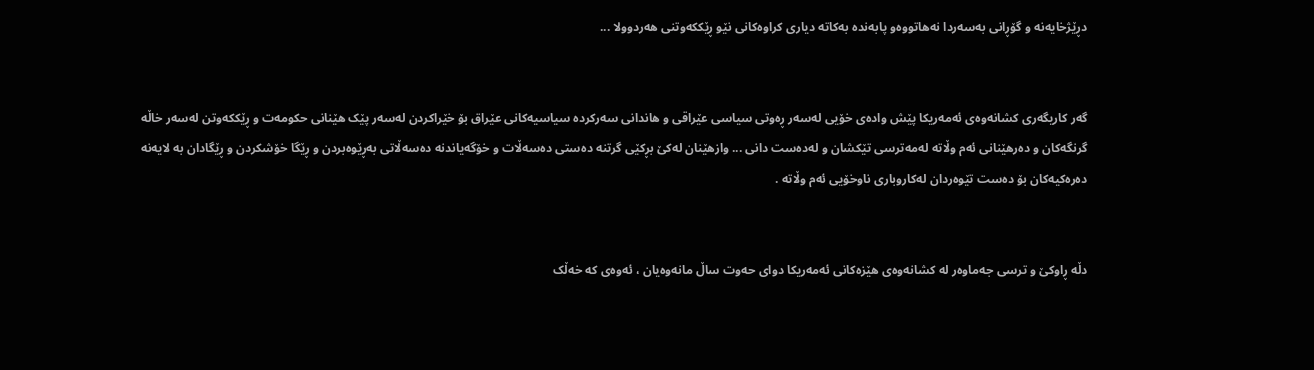دڕێژخایه‌نه‌ و گۆڕانی به‌سه‌ردا نه‌هاتووه‌و پابه‌نده‌ به‌کاته‌ دیاری کراوه‌کانی نێو ڕێککه‌وتنی هه‌ردوولا ...


گه‌ر کاریگه‌ری کشانه‌وه‌ی ئه‌مه‌ریکا پێش واده‌ی خۆیی له‌سه‌ر ڕه‌وتی سیاسی عێراقی و هاندانی سه‌رکرده‌ سیاسیه‌کانی عێراق بۆ خێراکردن له‌سه‌ر پێک هێنانی حکومه‌ت و ڕێککه‌وتن له‌سه‌ر خاڵه‌ گر‌نگه‌کان و ده‌رهێنانی ئه‌م وڵاته‌ له‌مه‌ترسی تێکشان و له‌ده‌ست دانی ... وازهێنان له‌کێ بڕکێی گرتنه‌ ده‌ستی ده‌سه‌ڵات و خۆگه‌یاندنه‌ ده‌سه‌ڵاتی به‌ڕێوه‌بردن و ڕێگا خۆشکردن و ڕێگادان به‌ لایه‌نه‌ ده‌ره‌کیه‌کان بۆ ده‌ست تێوه‌ردان له‌کاروباری ناوخۆیی ئه‌م وڵاته‌ .


دڵه‌ ڕاوکێ و ترسی جه‌ماوه‌ر له‌ کشانه‌وه‌ی هێزه‌کانی ئه‌مه‌ریکا دوای حه‌وت ساڵ مانه‌وه‌یان ، ئه‌وه‌ی که‌ خه‌ڵک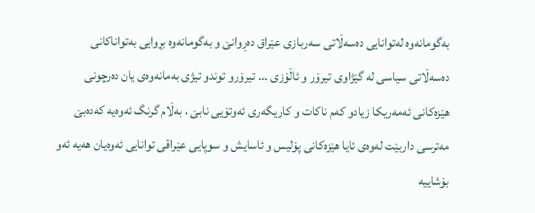به‌گومانه‌وه‌ له‌توانایی ده‌سه‌ڵاتی سه‌ربازی عێراق ده‌ڕوانێ و به‌گومانه‌وه‌ بڕوایی به‌تواناکانی ده‌سه‌ڵاتی سیاسی له‌ گێژاوی تیرۆر و ئاڵۆزی ... تیرۆرو توندو تیژی به‌مانه‌وه‌ی یان ده‌رچونی هێزه‌کانی ئه‌مه‌ریکا زیادو که‌م ناکات و کاریگه‌ری ئه‌وتۆیی نابێ ، به‌ڵام گرنگ ئه‌وه‌یه‌‌ که‌ده‌بێ مه‌ترسی داربێت له‌وه‌ی ئایا هێزه‌کانی پۆلیس و ئاسایش و سوپایی عێراقی توانایی ئه‌وه‌یان هه‌یه‌ ئه‌و بۆشاییه‌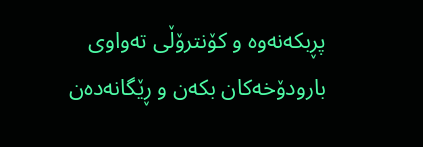پڕبکه‌نه‌وه‌ و کۆنترۆڵی ته‌واوی بارودۆخه‌کان بکه‌ن و ڕێگانه‌ده‌ن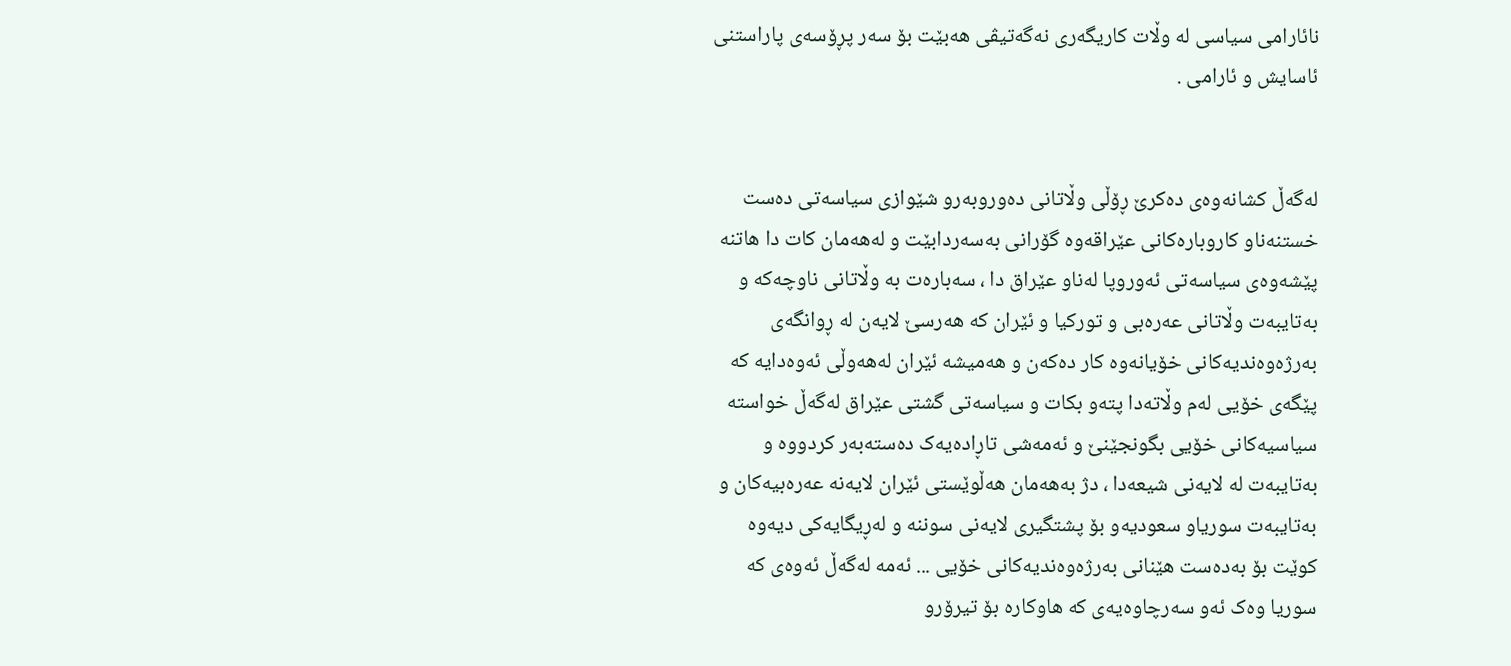نائارامی سیاسی له‌ وڵات کاریگه‌ری نه‌گه‌تیڤی هه‌بێت بۆ سه‌ر پڕۆسه‌ی پاراستنی ئاسایش و ئارامی .


له‌گه‌ڵ کشانه‌وه‌ی ده‌کرێ ڕۆڵی وڵاتانی ده‌وروبه‌رو شێوازی سیاسه‌تی ده‌ست خستنه‌ناو کاروباره‌کانی عێراقه‌وه‌ گۆرانی به‌سه‌ردابێت و له‌هه‌مان کات دا هاتنه‌ پێشه‌وه‌ی سیاسه‌تی ئه‌وروپا له‌ناو عێراق دا ، سه‌باره‌ت به‌ وڵاتانی ناوچه‌که‌ و به‌تایبه‌ت وڵاتانی عه‌ره‌بی و تورکیا و ئێران که‌ هه‌رسێ لایه‌ن له‌ ڕوانگه‌ی به‌رژه‌وه‌ندیه‌کانی خۆیانه‌وه‌ کار ده‌که‌ن و هه‌میشه‌ ئێران له‌هه‌وڵی ئه‌وه‌دایه‌ که‌ پێگه‌ی خۆیی له‌م وڵاته‌دا پته‌و بکات و سیاسه‌تی گشتی عێراق له‌گه‌ڵ خواسته‌ سیاسیه‌کانی خۆیی بگونجێنێ و ئه‌مه‌شی تاڕاده‌یه‌ک ده‌سته‌به‌ر کردووه‌ و به‌تایبه‌ت له‌ لایه‌نی شیعه‌دا ، دژ به‌هه‌مان هه‌ڵوێستی ئێران لایه‌نه‌ عه‌ره‌بیه‌کان و به‌تایبه‌ت سوریاو سعودیه‌و بۆ پشتگیری لایه‌نی سوننه‌ و له‌ڕیگایه‌کی دیه‌وه‌ کوێت بۆ به‌ده‌ست هێنانی به‌رژه‌وه‌ندیه‌کانی خۆیی ... ئه‌مه‌ له‌گه‌ڵ ئه‌وه‌ی که‌ سوریا وه‌ک ئه‌و سه‌رچاوه‌یه‌ی که‌ هاوکاره‌ بۆ تیرۆرو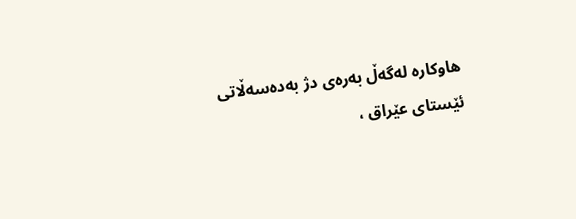هاوکاره‌ له‌گه‌ڵ به‌ره‌ی دژ به‌ده‌سه‌ڵاتی ئێستای عێراق ،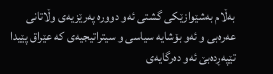به‌ڵام به‌شێوازێکی گشتی ئه‌و دووره‌ په‌رێزیه‌ی وڵاتانی عه‌ره‌بی و ئه‌و بۆشایه‌ سیاسی و سیتراتیجیه‌ی که‌ عێراق پێیدا تێپه‌ڕده‌بێ ئه‌و ده‌رگایه‌ی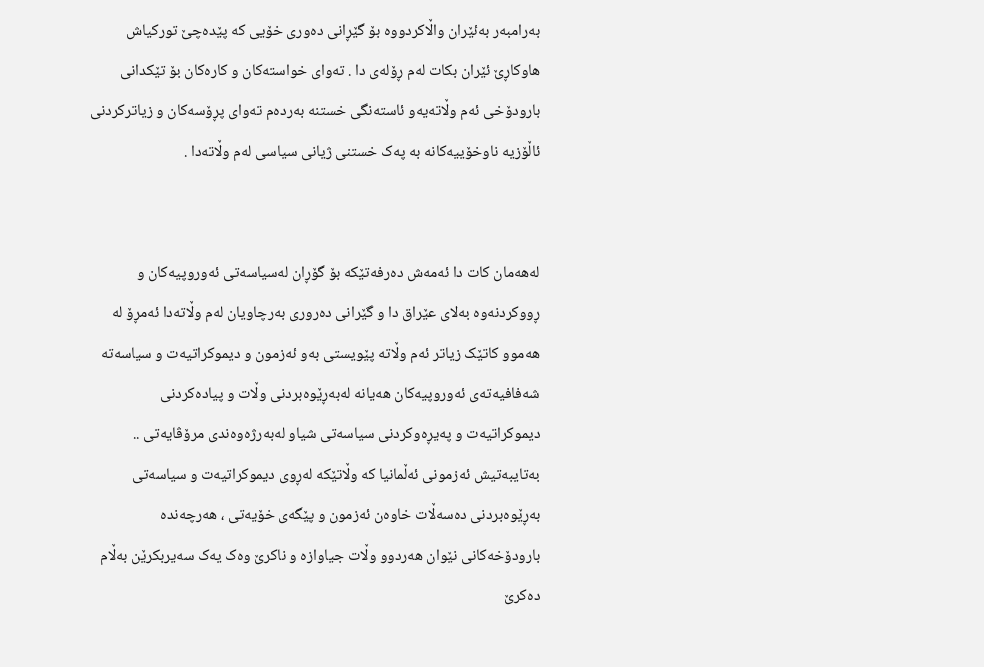به‌رامبه‌ر به‌ئێران واڵاکردووه‌ بۆ گێڕانی ده‌وری خۆیی که‌ پێده‌چێ تورکیاش هاوکاڕێ ئێران بکات له‌م ڕۆله‌ی دا . ته‌وای خواسته‌کان و کاره‌کان بۆ تێکدانی بارودۆخی ئه‌م وڵاته‌یه‌و ئاسته‌نگی خستنه‌ به‌رده‌م ته‌وای پڕۆسه‌کان و زیاترکردنی ئاڵۆزیه‌ ناوخۆییه‌کانه‌ به‌ په‌ک خستنی ژیانی سیاسی له‌م وڵاته‌دا .


له‌هه‌مان کات دا ئه‌مه‌ش ده‌رفه‌تێکه‌ بۆ گۆڕان له‌سیاسه‌تی ئه‌وروپیه‌کان و ڕووکردنه‌وه‌ به‌لای عێراق دا و گێرانی ده‌روری به‌رچاویان له‌م وڵاته‌دا‌ ئه‌مڕۆ له‌ هه‌موو کاتێک زیاتر ئه‌م وڵاته‌ پێویستی به‌و ئه‌زمون و دیموکراتیه‌ت و سیاسه‌ته‌ شه‌فافیه‌ته‌ی ئه‌وروپیه‌کان هه‌یانه‌ له‌به‌ڕێوه‌بردنی وڵات و پیاده‌کردنی دیموکراتیه‌ت و په‌یڕه‌وکردنی سیاسه‌تی شیاو له‌به‌رژه‌وه‌ندی مرۆڤایه‌تی .. به‌تایبه‌تیش ئه‌زمونی ئه‌ڵمانیا که‌ وڵاتێکه‌ له‌ڕوی دیموکراتیه‌ت و سیاسه‌تی به‌ڕێوه‌بردنی ده‌سه‌ڵات خاوه‌ن ئه‌زمون و پێگه‌ی خۆیه‌تی ، هه‌رچه‌نده‌ بارودۆخه‌کانی نێوان هه‌ردوو وڵات جیاوازه‌ و ناکرێ وه‌ک یه‌ک سه‌یربکرێن به‌ڵام ده‌کرێ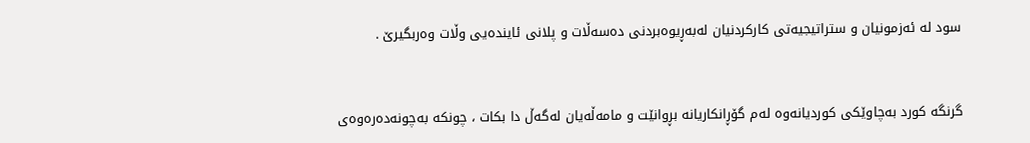سود له‌ ئه‌زمونیان و ستراتیجیه‌تی کارکردنیان له‌به‌ڕیوه‌بردنی ده‌سه‌ڵات و پلانی ئاینده‌یی وڵات وه‌ربگیرێ .


گرنگه‌ کورد به‌چاوێکی کوردیانه‌وه‌ له‌م گۆڕانکاریانه‌ بڕوانێت و مامه‌ڵه‌یان له‌گه‌ڵ دا بکات ، چونکه‌ به‌چونه‌ده‌ره‌وه‌ی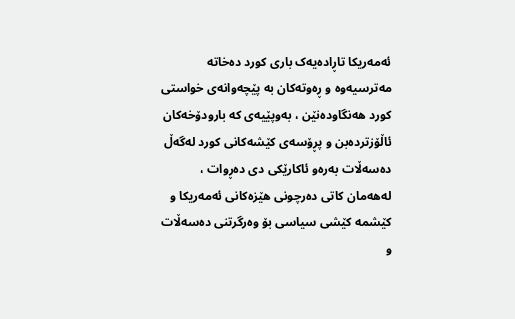ئه‌مه‌ریکا تاڕاده‌یه‌ک باری کورد ده‌خاته‌ مه‌ترسیه‌وه‌ و ڕه‌وته‌کان به پێچه‌وانه‌ی خواستی کورد هه‌نگاوده‌نێن ، به‌وپێیه‌ی که‌ بارودۆخه‌کان ئاڵۆزترده‌بن و پڕۆسه‌ی کێشه‌کانی کورد له‌گه‌ڵ ده‌سه‌ڵات به‌ره‌و ئاکارێکی دی ده‌ڕوات ، له‌هه‌مان کاتی ده‌رچونی هێزه‌کانی ئه‌مه‌ریکا و کێشمه‌ کێشی سیاسی بۆ وه‌رگرتنی ده‌سه‌ڵات و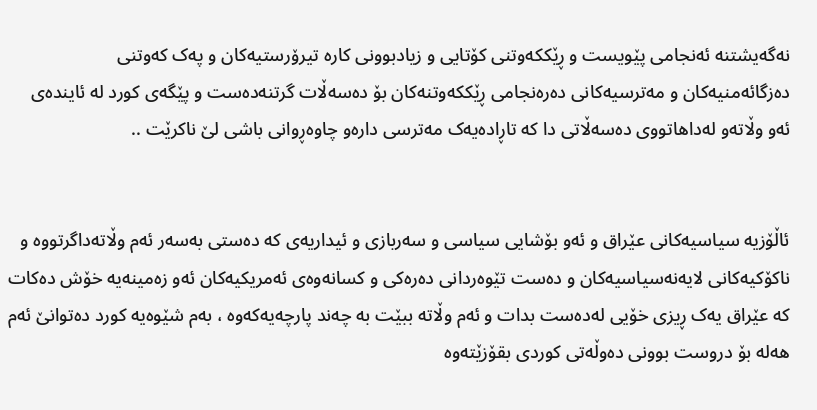نه‌گه‌یشتنه‌ ئه‌نجامی پێویست و ڕێککه‌وتنی کۆتایی و زیادبوونی کاره‌ تیرۆرستیه‌کان و په‌ک که‌وتنی ده‌زگائه‌منیه‌کان و مه‌ترسیه‌کانی ده‌ره‌نجامی ڕێککه‌وتنه‌کان بۆ ده‌سه‌ڵات گرتنه‌ده‌ست و پێگه‌ی کورد له‌ ئاینده‌ی ئه‌و وڵاته‌و له‌داهاتووی ده‌سه‌ڵاتی دا که‌ تاڕاده‌یه‌ک مه‌ترسی داره‌و چاوه‌ڕوانی باشی لێ ناکرێت ..


ئاڵۆزیه‌ سیاسیه‌کانی عێراق و ئه‌و بۆشایی سیاسی و سه‌ربازی و ئیداریه‌ی که‌ ده‌ستی به‌سه‌ر ئه‌م وڵاته‌داگرتووه‌ و ناکۆکیه‌کانی لایه‌نه‌سیاسیه‌کان و ده‌ست تێوه‌ردانی ده‌ره‌کی و کسانه‌وه‌ی ئه‌مریکیه‌کان ئه‌و زه‌مینه‌یه‌ خۆش ده‌کات که‌ عێراق یه‌ک ڕیزی خۆیی له‌ده‌ست بدات و ئه‌م وڵاته‌ ببێت به‌ چه‌ند پارچه‌یه‌که‌وه‌ ، به‌م شێوه‌یه‌ کورد ده‌توانێ ئه‌م هه‌له‌ بۆ دروست بوونی ده‌وڵه‌تی کوردی بقۆزێته‌وه‌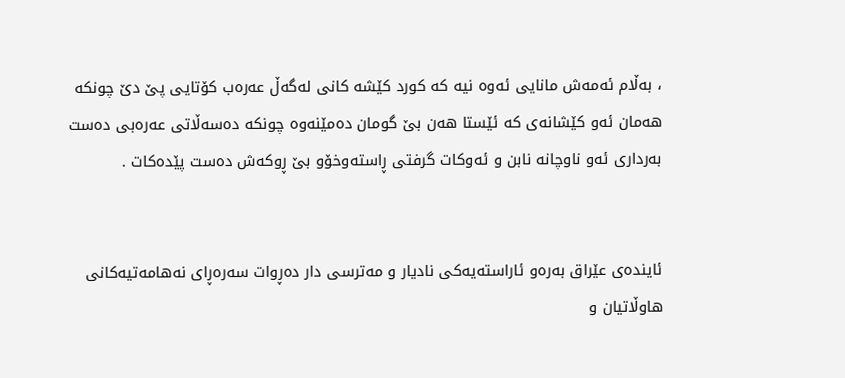، به‌ڵام ئه‌مه‌ش مانایی ئه‌وه‌ نیه‌ که‌ کورد کێشه‌ کانی له‌گه‌ڵ عه‌ره‌ب کۆتایی پێ دێ چونکه‌ هه‌مان ئه‌و کێشانه‌ی که‌ ئێستا هه‌ن بێ گومان ده‌مێنه‌وه‌ چونکه‌ ده‌سه‌ڵاتی عه‌ره‌بی ده‌ست به‌رداری ئه‌و ناوچانه‌ نابن و ئه‌وکات گرفتی ڕاسته‌وخۆو بێ ڕوکه‌ش ده‌ست پێده‌کات .


ئاینده‌ی عێراق به‌ره‌و ئاراسته‌یه‌کی نادیار و مه‌ترسی دار ده‌ڕوات سه‌ره‌ڕای نه‌هامه‌تیه‌کانی هاوڵاتیان و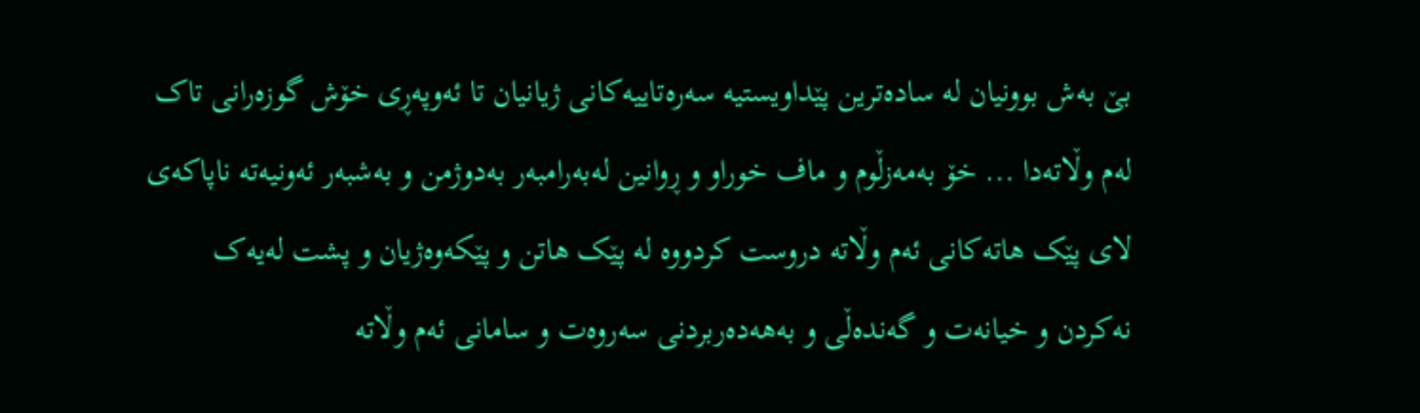بێ به‌ش بوونیان له‌ ساده‌ترین پێداویستیه‌ سه‌ره‌تاییه‌کانی ژیانیان تا ئه‌وپه‌ڕی خۆش گوزه‌رانی تاک له‌م وڵاته‌دا ... خۆ به‌مه‌زڵوم و ماف خوراو و ڕوانین له‌به‌رامبه‌ر به‌دوژمن و به‌شبه‌ر ئه‌ونیه‌ته‌ ناپاکه‌ی لای پێک هاته‌کانی ئه‌م وڵاته‌ دروست کردووه‌ له‌ پێک هاتن و پێکه‌وه‌ژیان و پشت له‌یه‌ک نه‌کردن و خیانه‌ت و گه‌نده‌ڵی و به‌هه‌ده‌ربردنی سه‌روه‌ت و سامانی ئه‌م وڵاته‌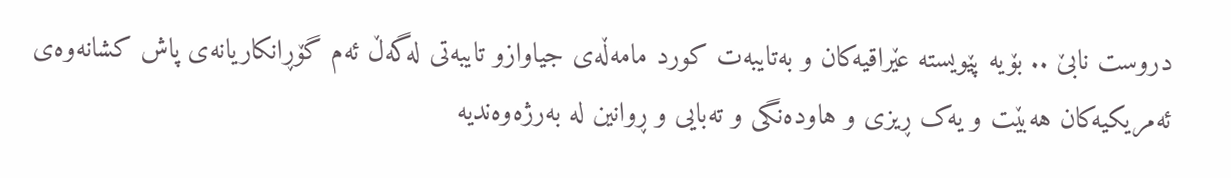دروست نابێ .. بۆیه‌ پێویسته‌ عێراقیه‌کان و به‌تایبه‌ت کورد مامه‌ڵه‌ی جیاوازو تایبه‌تی له‌گه‌ڵ ئه‌م گۆڕانکاریانه‌ی پاش کشانه‌وه‌ی ئه‌مریکیه‌کان هه‌بێت و یه‌ک ڕیزی و هاوده‌نگی و ته‌بایی و ڕوانین له‌ به‌رژه‌وه‌ندیه‌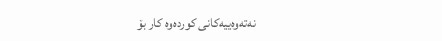نه‌ته‌وه‌ییه‌کانی کورده‌وه‌ کار بۆ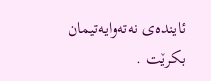ئاینده‌ی نه‌ته‌وایه‌تیمان بکرێت .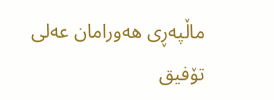ماڵپه‌ڕی هه‌ورامان عه‌لی تۆفیق